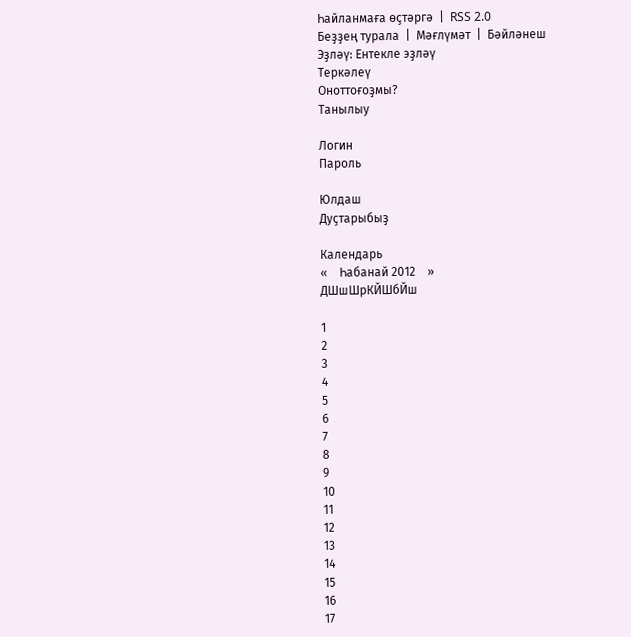Һайланмаға өҫтәргә  |  RSS 2.0
Беҙҙең турала  |  Мәғлүмәт  |  Бәйләнеш
Эҙләү: Ентекле эҙләү
Теркәлеү
Оноттоғоҙмы?
Танылыу

Логин
Пароль

Юлдаш
Дуҫтарыбыҙ

Календарь
«    Һабанай 2012    »
ДШшШрКЙШбЙш

1
2
3
4
5
6
7
8
9
10
11
12
13
14
15
16
17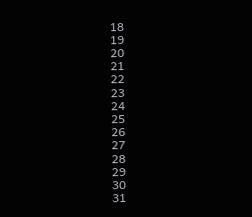18
19
20
21
22
23
24
25
26
27
28
29
30
31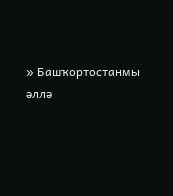» Башҡортостанмы әллә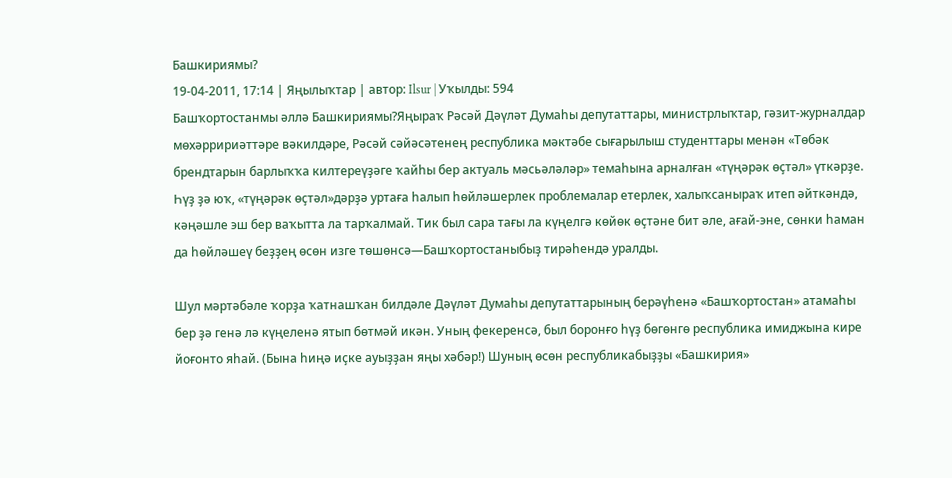Башкириямы?
19-04-2011, 17:14 | Яңылыҡтар | автор: Ilsur | Уҡылды: 594
Башҡортостанмы әллә Башкириямы?Яңыраҡ Рәсәй Дәүләт Думаһы депутаттары, министрлыҡтар, гәзит-журналдар мөхәрририәттәре вәкилдәре, Рәсәй сәйәсәтенең республика мәктәбе сығарылыш студенттары менән «Төбәк брендтарын барлыҡҡа килтереүҙәге ҡайһы бер актуаль мәсьәләләр» темаһына арналған «түңәрәк өҫтәл» үткәрҙе. Һүҙ ҙә юҡ, «түңәрәк өҫтәл»дәрҙә уртаға һалып һөйләшерлек проблемалар етерлек, халыҡсаныраҡ итеп әйткәндә, кәңәшле эш бер ваҡытта ла тарҡалмай. Тик был сара тағы ла күңелгә көйөк өҫтәне бит әле, ағай-эне, сөнки һаман да һөйләшеү беҙҙең өсөн изге төшөнсә—Башҡортостаныбыҙ тирәһендә уралды.

Шул мәртәбәле ҡорҙа ҡатнашҡан билдәле Дәүләт Думаһы депутаттарының берәүһенә «Башҡортостан» атамаһы бер ҙә генә лә күңеленә ятып бөтмәй икән. Уның фекеренсә, был боронғо һүҙ бөгөнгө республика имиджына кире йоғонто яһай. (Бына һиңә иҫке ауыҙҙан яңы хәбәр!) Шуның өсөн республикабыҙҙы «Башкирия»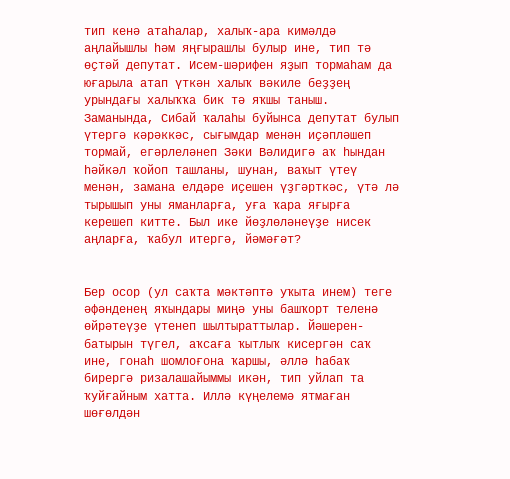тип кенә атаһалар, халыҡ-ара кимәлдә аңлайышлы һәм яңғырашлы булыр ине, тип тә өҫтәй депутат. Исем-шәрифен яҙып тормаһам да юғарыла атап үткән халыҡ вәкиле беҙҙең урындағы халыҡҡа бик тә яҡшы таныш. Заманында, Сибай ҡалаһы буйынса депутат булып үтергә кәрәккәс, сығымдар менән иҫәпләшеп тормай, егәрлеләнеп Зәки Вәлидигә аҡ һындан һәйкәл ҡойоп ташланы, шунан, ваҡыт үтеү менән, замана елдәре иҫешен үҙгәрткәс, үтә лә тырышып уны яманларға, уға ҡара яғырға керешеп китте. Был ике йөҙлөләнеүҙе нисек аңларға, ҡабул итергә, йәмәғәт?


Бер осор (ул саҡта мәктәптә уҡыта инем) теге әфәнденең яҡындары миңә уны башҡорт теленә өйрәтеүҙе үтенеп шылтыраттылар. Йәшерен-батырын түгел, аҡсаға ҡытлыҡ кисергән саҡ ине, гонаһ шомлоғона ҡаршы, әллә һабаҡ бирергә ризалашайыммы икән, тип уйлап та ҡуйғайным хатта. Иллә күңелемә ятмаған шөғөлдән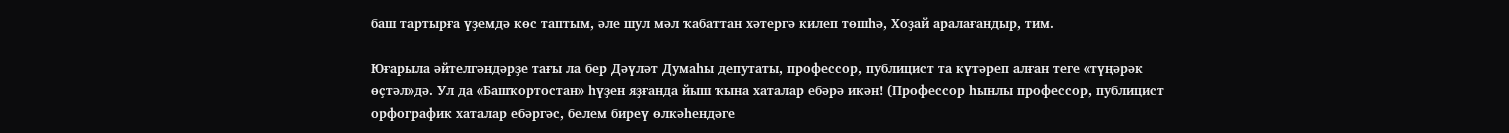баш тартырға үҙемдә көс таптым, әле шул мәл ҡабаттан хәтергә килеп төшһә, Хоҙай аралағандыр, тим.

Юғарыла әйтелгәндәрҙе тағы ла бер Дәүләт Думаһы депутаты, профессор, публицист та күтәреп алған теге «түңәрәк өҫтәл»дә. Ул да «Башҡортостан» һүҙен яҙғанда йыш ҡына хаталар ебәрә икән! (Профессор һынлы профессор, публицист орфографик хаталар ебәргәс, белем биреү өлкәһендәге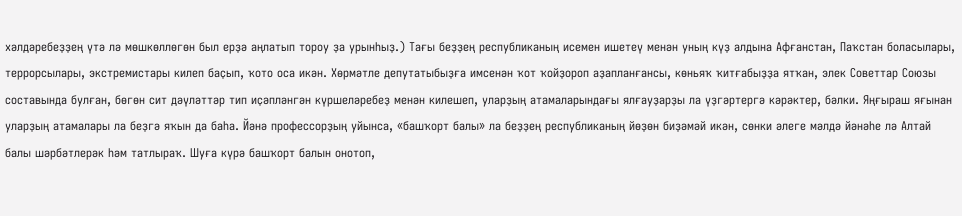хәлдәребеҙҙең үтә лә мөшкөллөгөн был ерҙә аңлатып тороу ҙа урынһыҙ.) Тағы беҙҙең республиканың исемен ишетеү менән уның күҙ алдына Афғанстан, Паҡстан боласылары, террорсылары, экстремистары килеп баҫып, ҡото оса икән. Хөрмәтле депутатыбыҙға имсенән ҡот ҡойҙороп аҙапланғансы, көньяҡ ҡитғабыҙҙа ятҡан, элек Советтар Союзы составында булған, бөгөн сит дәүләттәр тип иҫәпләнгән күршеләребеҙ менән килешеп, уларҙың атамаларындағы ялғауҙарҙы ла үҙгәртергә кәрәктер, бәлки. Яңғыраш яғынан уларҙың атамалары ла беҙгә яҡын да баһа. Йәнә профессорҙың уйынса, «башҡорт балы» ла беҙҙең республиканың йөҙөн биҙәмәй икән, сөнки әлеге мәлдә йәнәһе лә Алтай балы шәрбәтлерәк һәм татлыраҡ. Шуға күрә башҡорт балын онотоп,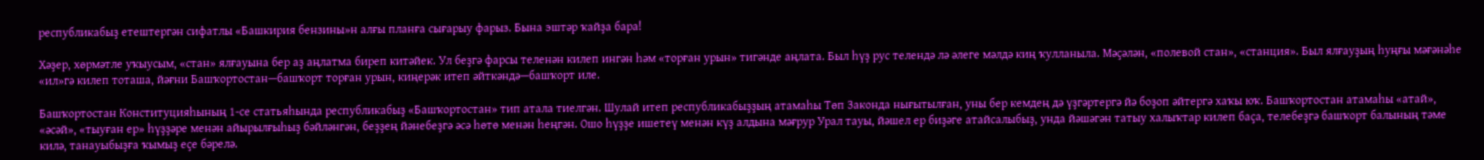республикабыҙ етештергән сифатлы «Башкирия бензины»н алғы планға сығарыу фарыз. Бына эштәр ҡайҙа бара!

Хәҙер, хөрмәтле уҡыусым, «стан» ялғауына бер аҙ аңлатма биреп китәйек. Ул беҙгә фарсы теленән килеп ингән һәм «торған урын» тигәнде аңлата. Был һүҙ рус телендә лә әлеге мәлдә киң ҡулланыла. Мәҫәлән, «полевой стан», «станция». Был ялғауҙың һуңғы мәғәнәһе «ил»гә килеп тоташа, йәғни Башҡортостан—башҡорт торған урын, киңерәк итеп әйткәндә—башҡорт иле.

Башҡортостан Конституцияһының 1-се статьяһында республикабыҙ «Башҡортостан» тип атала тиелгән. Шулай итеп республикабыҙҙың атамаһы Төп Законда нығытылған, уны бер кемдең дә үҙгәртергә йә боҙоп әйтергә хаҡы юҡ. Башҡортостан атамаһы «атай», «әсәй», «тыуған ер» һүҙҙәре менән айырылғыһыҙ бәйләнгән, беҙҙең йәнебеҙгә әсә һөтө менән һеңгән. Ошо һүҙҙе ишетеү менән күҙ алдына мәғрур Урал тауы, йәшел ер биҙәге атайсалыбыҙ, унда йәшәгән татыу халыҡтар килеп баҫа, телебеҙгә башҡорт балының тәме килә, танауыбыҙға ҡымыҙ еҫе бәрелә.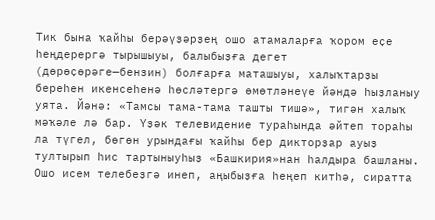Тик бына ҡайһы берәүҙәрҙең ошо атамаларға ҡором еҫе һеңдерергә тырышыуы, балыбыҙға дегет (дөрөҫөрәге—бензин) болғарға маташыуы, халыҡтарҙы береһен икенсеһенә һөсләтергә өмөтләнеүе йәндә һыҙланыу уята. Йәнә: «Тамсы тама-тама ташты тишә», тигән халыҡ мәҡәле лә бар. Үҙәк телевидение тураһында әйтеп тораһы ла түгел, бөгөн урындағы ҡайһы бер дикторҙар ауыҙ тултырып һис тартыныуһыҙ «Башкирия»нан һалдыра башланы. Ошо исем телебеҙгә инеп, аңыбыҙға һеңеп китһә, сиратта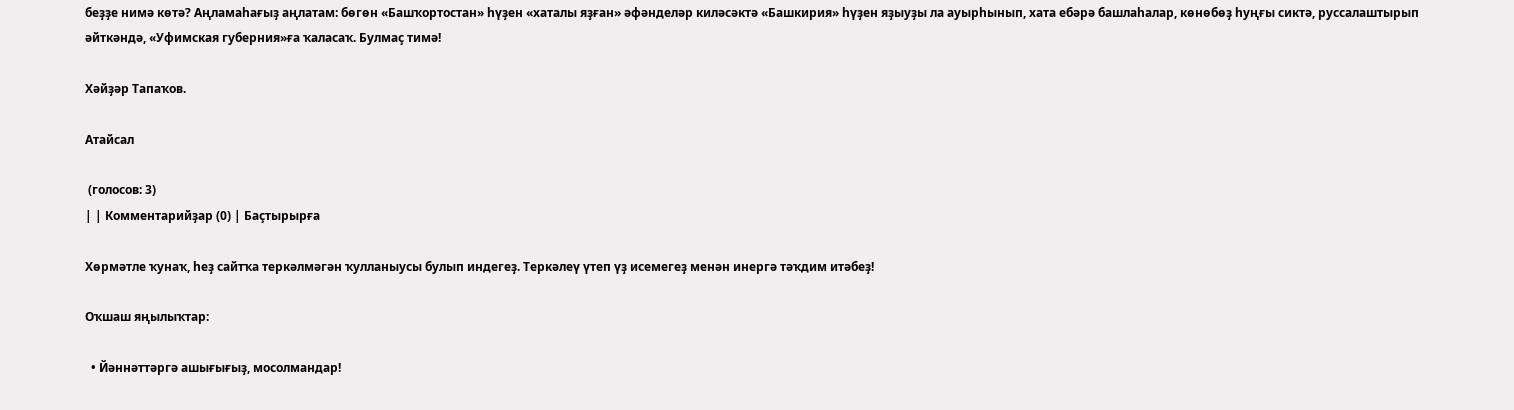беҙҙе нимә көтә? Аңламаһағыҙ аңлатам: бөгөн «Башҡортостан» һүҙен «хаталы яҙған» әфәнделәр киләсәктә «Башкирия» һүҙен яҙыуҙы ла ауырһынып, хата ебәрә башлаһалар, көнөбөҙ һуңғы сиктә, руссалаштырып әйткәндә, «Уфимская губерния»ға ҡаласаҡ. Булмаҫ тимә!

Хәйҙәр Тапаҡов.

Атайсал

 (голосов: 3)
| | Комментарийҙар (0) | Баҫтырырға

Хөрмәтле ҡунаҡ, һеҙ сайтҡа теркәлмәгән ҡулланыусы булып индегеҙ. Теркәлеү үтеп үҙ исемегеҙ менән инергә тәҡдим итәбеҙ!

Оҡшаш яңылыҡтар:

  • Йәннәттәргә ашығығыҙ, мосолмандар!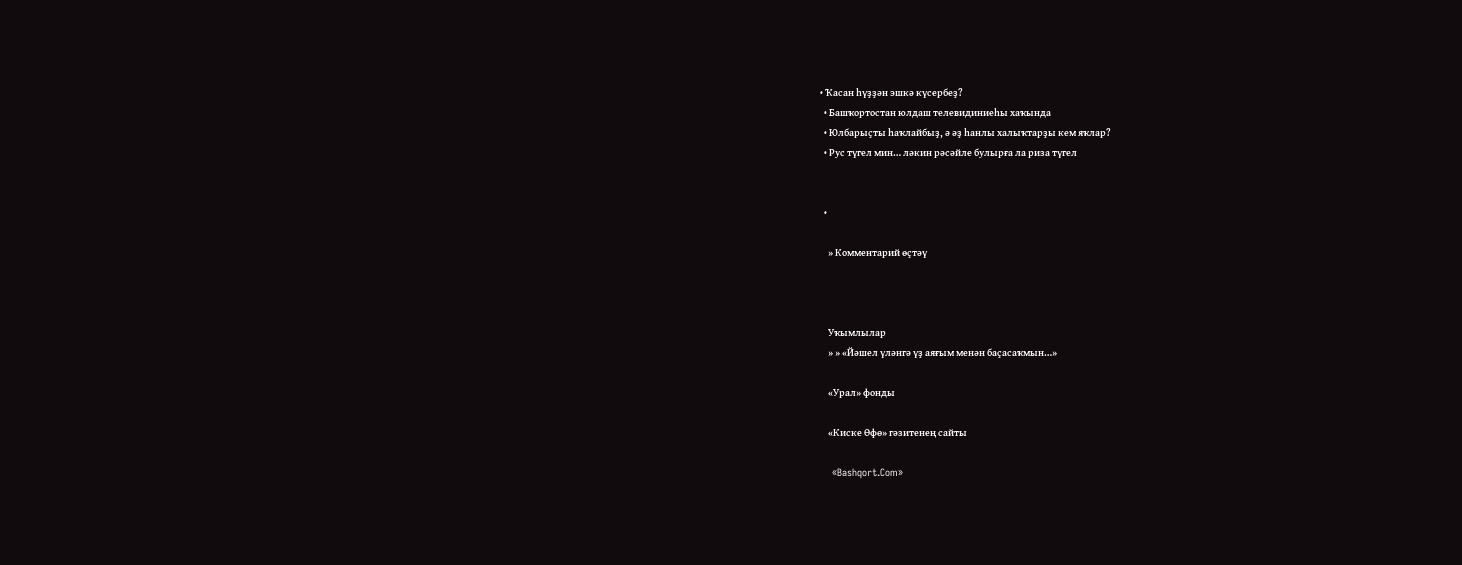• Ҡасан һүҙҙән эшкә күсербеҙ?
  • Башҡортостан юлдаш телевидиниеһы хаҡында
  • Юлбарыҫты һаҡлайбыҙ, ә әҙ һанлы халыҡтарҙы кем яҡлар?
  • Рус түгел мин… ләкин рәсәйле булырға ла риза түгел


  •

    » Комментарий өҫтәү



    Уҡымлылар
    » » «Йәшел үләнгә үҙ аяғым менән баҫасаҡмын…»

    «Урал» фонды

    «Киске Өфө» гәзитенең сайты

    «Bashqort.Com»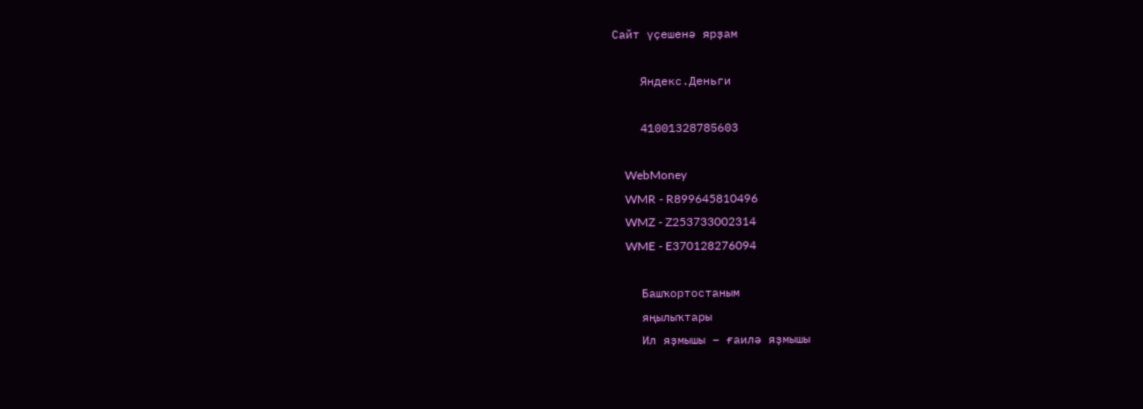Сайт үҫешенә ярҙам

    Яндекс.Деньги

    41001328785603

    WebMoney
    WMR - R899645810496
    WMZ - Z253733002314
    WME - E370128276094

    Башҡортостаным
    яңылыҡтары
    Ил яҙмышы – ғаилә яҙмышы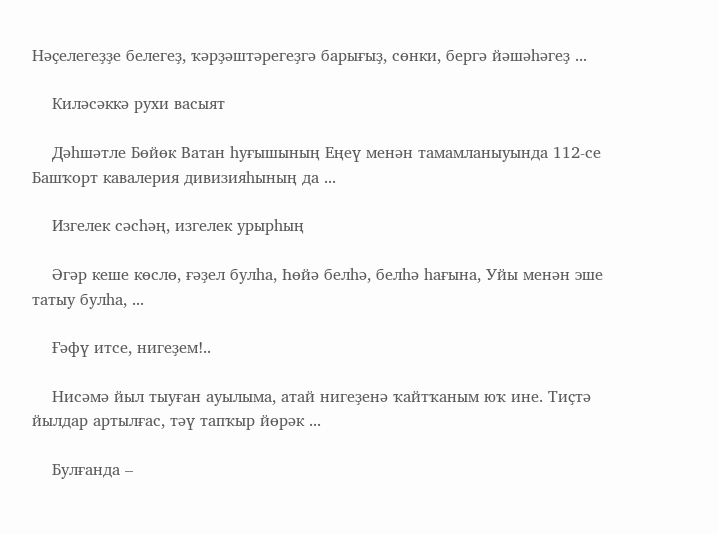Нәҫелегеҙҙе белегеҙ, ҡәрҙәштәрегеҙгә барығыҙ, сөнки, бергә йәшәһәгеҙ ...

    Киләсәккә рухи васыят

    Дәһшәтле Бөйөк Ватан һуғышының Еңеү менән тамамланыуында 112-се Башҡорт кавалерия дивизияһының да ...

    Изгелек сәсһәң, изгелек урырһың

    Әгәр кеше көслө, ғәҙел булһа, Һөйә белһә, белһә һағына, Уйы менән эше татыу булһа, ...

    Ғәфү итсе, нигеҙем!..

    Нисәмә йыл тыуған ауылыма, атай нигеҙенә ҡайтҡаным юҡ ине. Тиҫтә йылдар артылғас, тәү тапҡыр йөрәк ...

    Булғанда –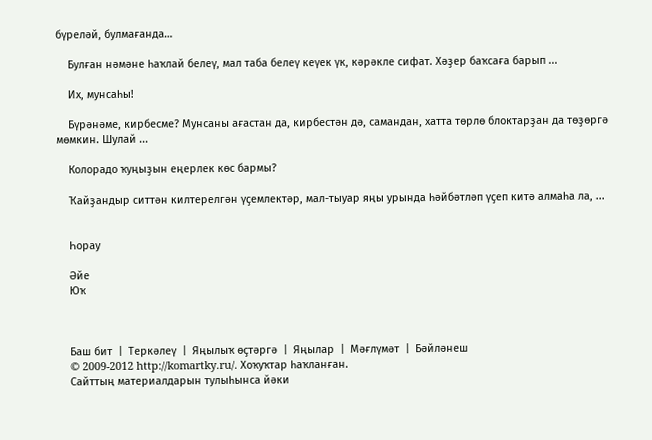бүреләй, булмағанда…

    Булған нәмәне һаҡлай белеү, мал таба белеү кеүек үк, кәрәкле сифат. Хәҙер баҡсаға барып ...

    Их, мунсаһы!

    Бүрәнәме, кирбесме? Мунсаны ағастан да, кирбестән дә, самандан, хатта төрлө блоктарҙан да төҙөргә мөмкин. Шулай ...

    Колорадо ҡуңыҙын еңерлек көс бармы?

    Ҡайҙандыр ситтән килтерелгән үҫемлектәр, мал-тыуар яңы урында һәйбәтләп үҫеп китә алмаһа ла, ...


    Һорау

    Әйе
    Юҡ



    Баш бит  |  Теркәлеү  |  Яңылыҡ өҫтәргә  |  Яңылар  |  Мәғлүмәт  |  Бәйләнеш
    © 2009-2012 http://komartky.ru/. Хоҡуҡтар һаҡланған.
    Сайттың материалдарын тулыһынса йәки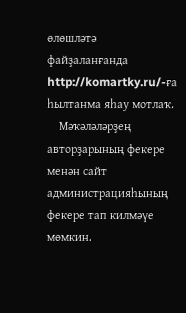өлөшләтә файҙаланғанда http://komartky.ru/-ға һылтанма яһау мотлаҡ.
    Мәҡәләләрҙең авторҙарының фекере менән сайт администрацияһының фекере тап килмәүе мөмкин.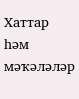Хаттар һәм мәҡәләләр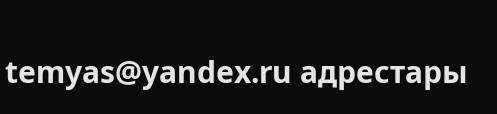temyas@yandex.ru адрестары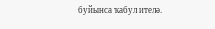буйынса ҡабул ителә.